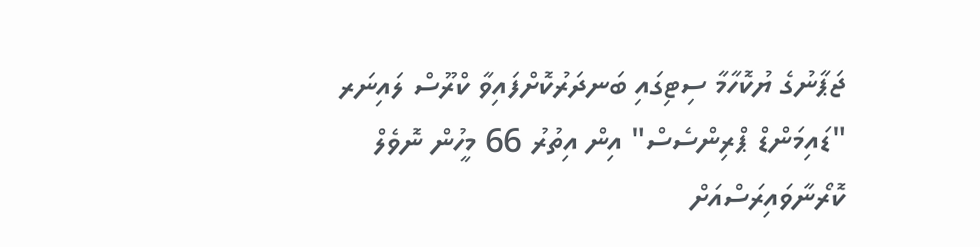ޖަޕާނުގެ ޔުކޮހާމާ ސިޓިގައި ބަނދަރުކޮށްފައިވާ ކްރޫސް ލައިނަރ "ޑައިމަންޑް ޕްރިންސެސް" އިން އިތުރު 66 މީހުން ނޮވެލް ކޮރޯނާވައިރަސްއަށް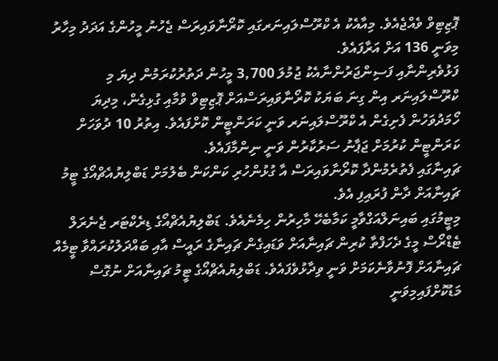ޕޮޒިޓިވް ވެއްޖެއެވެ. މިއާއެކު އެ ކްރޫސްލައިނަރގައި ކޮރޯނާވައިރަސް ޖެހުނު މީހުންގެ އަދަދު މިހާރު މިވަނީ 136 އަށް އަރާފައެވެ.
ފަޅުވެރިންނާއި ފަސިންޖަރުންނާއެކު ޖުމުލަ 3,700 މީހުން ދަތުރުކުރަމުން ދިޔަ މި ކްރޫސްލައިނަރ އިން ގިނަ ބަޔަކު ކޮރޯނާވައިރަސްއަށް ޕޮޒިޓިވް ވުމާއި ގުޅިގެން، މިދިޔަ ހޯމަދުވަހުން ފެށިގެން އެ ކްރޫސްލައިނަރ ވަނީ ކަރަންޓީން ކޮށްފައެވެ. އިތުރު 10 ދުވަހަށް ކަރަންޓީން ކުރުމަށް ޖަޕާނު ސަރުކާރުން ވަނީ ނިންމާފައެވެ.
ޗައިނާގައި ފެތުރެމުންދާ ކޮރޯނާވައިރަސް އާ ގުޅުންހުރި ކަންކަން ބެލުމަށް ޑަބްލިޔުއެޗްއޯގެ ޓީމު ޗައިނާއަށް ދާން ފުރައިފި އެވެ.
މިޓީމުގައި ބައިނަލްއަގްވާމީ ކަމާބެހޭ މާހިރުން ހިމެނެއެވެ. ޑަބްލިޔުއެޗްއޯގެ ޑިރެކްޓަރ ޖެނެރަލް ޓެޑްރޯސް މީގެ ދެހަފްތާ ކުރިން ޗައިނާއަށް ވަޑައިގެން ޗައިނާގެ ރައީސް އާއި ބައްދަލުކުރައްވާ ޓީމެއް ޗައިނާއަށް ފޮނުވާނެކަމަށް ވަނީ ވިދާޅުވެފައެވެ. ޑަބްލިޔުއެޗްއޯގެ ޓީމު ޗައިނާއަށް ނުގޮސް މަޑުކޮށްފައިމިވަނީ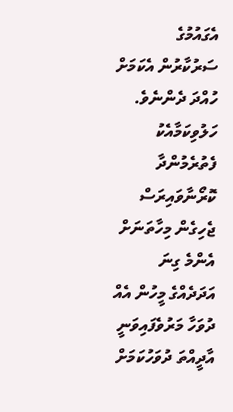އެގައުމުގެ ސަރުކާރުން އެކަމަށް ހުއްދަ ދެންނެވެ.
ހަލުވިކަމާއެކު ފެތުރެމުންދާ ކޮރޯނާވައިރަސް ޖެހިގެން މިހާތަނަށް އެންމެ ގިނަ އަދަދެއްގެ މީހުން އެއް ދުވަހާ މަރުވެފައިވަނީ އާދީއްތަ ދުވަހުކަމަށް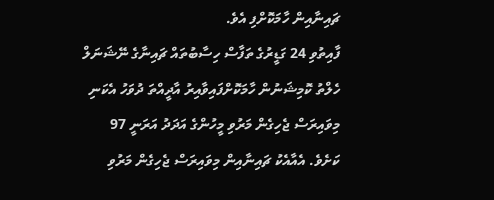ޗައިނާއިން ހާމަކޮށްފި އެވެ.
ފާއިތުވި 24 ގަޑީރުގެ ތަފާސް ހިސާބުތައް ޗައިނާގެ ނޭޝަނަލް ހެލްތު ކޮމިޝަނުން ހާމަކޮށްފައިވާއިރު އާދީއްތަ ދުވަހު އެކަނި މިވައިރަސް ޖެހިގެން މަރުވި މީހުންގެ އަދަދު އަރަނީ 97 ކަށެވެ. އެއާއެކު ޗައިނާއިން މިވައިރަސް ޖެހިގެން މަރުވި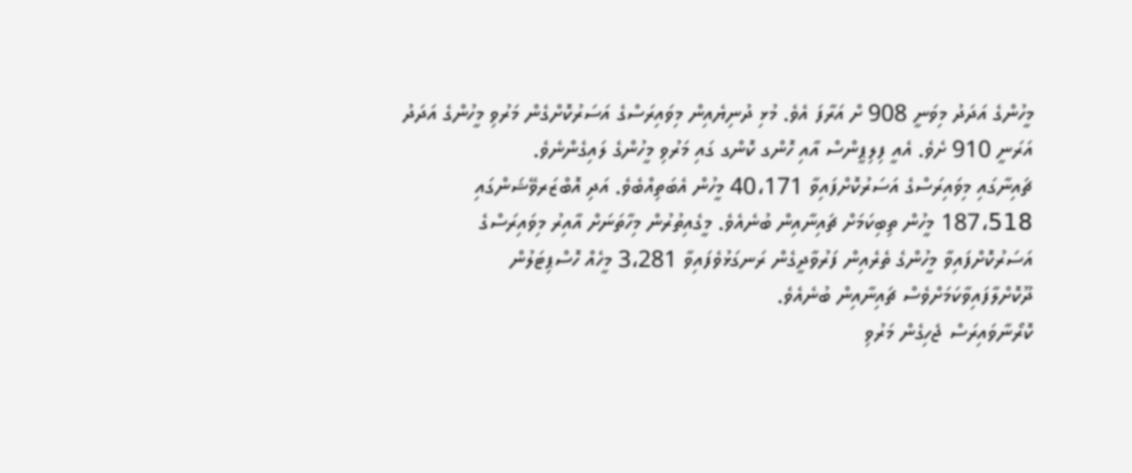މީހުންގެ އަދަދު މިވަނީ 908 ށް އަރާފަ އެވެ. މުޅި ދުނިޔެއިން މިވައިރަސްގެ އަސަރުކޮށްގެން މަރުވި މީހުންގެ އަދަދު އަރަނީ 910 ށެވެ. އެއީ ފިލިޕީންސް އާއި ހޮންގ ކޮންގ ގައި މަރުވި މީހުންގެ ލައިގެންނެވެ.
ޗައިނާގައި މިވައިރަސްގެ އަސަރުކޮށްފައިވާ 40،171 މީހުން އެބަތިއްބެވެ. އަދި އޮބްޒަރވޭޝަންގައި 187،518 މީހުން ތިބިކަމަށް ޗައިނާއިން ބުނެއެވެ. މީގެއިތުރުން މިހާތަނަށް އާއިރު މިވައިރަސްގެ އަސަރުކޮށްފައިވާ މީހުންގެ ތެރެއިން ފަރުވާދީގެން ރަނގަޅުވެފައިވާ 3،281 މީހެއް ހޮސްޕިޓަލުން ދޫކޮށްލާފައިވާކަމަށްވެސް ޗައިނާއިން ބުނެއެވެ.
ކޮރޯނާވައިރަސް ޖެހިގެން މަރުވި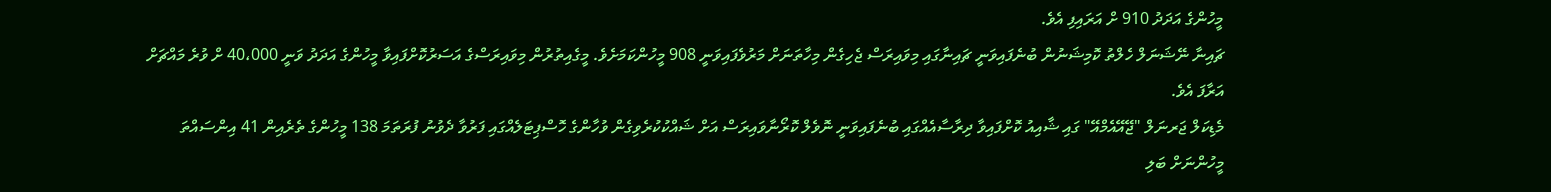މީހުންގެ އަދަދު 910 ށް އަރައިފި އެވެ.
ޗައިނާ ނޭޝަނަލް ހެލްތު ކޮމިޝަނުން ބުނެފައިވަނީ ޗައިނާގައި މިވައިރަސް ޖެހިގެން މިހާތަނަށް މަރުވެފައިވަނީ 908 މީހުންކަމަށެވެ. މީގެއިތުރުން މިވައިރަސްގެ އަސަރުކޮށްފައިވާ މީހުންގެ އަދަދު ވަނީ 40،000 ށް ވުރެ މައްޗަށް އަރާފަ އެވެ.
މެޑިކަލް ޖަރނަލް "ޖޭއޭއެމްއޭ" ގައި ޝާއިއު ކޮށްފައިވާ ދިރާސާއެއްގައި ބުނެފައިވަނީ ނޮވެލް ކޮރޯނާވައިރަސް އަށް ޝައްކުކުރެވިގެން ވުހާންގެ ހޮސްޕިޓަލެއްގައި ފަރުވާ ދެވުނު ފުރަތަމަ 138 މީހުންގެ ތެރެއިން 41 އިންސައްތަ މީހުންނަށް ބަލި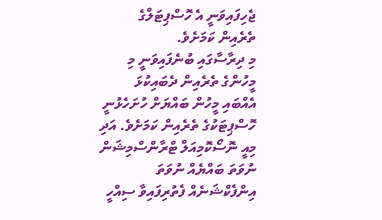ޖެހިފައިވަނީ އެ ހޮސްޕިޓަލްގެ ތެރެއިން ކަމަށެވެ.
މި ދިރާސާގައި ބުނެފައިވަނީ މި މީހުންގެ ތެރެއިން ދެބައިކުޅަ އެއްބައި މީހުން ބައްޔަށް ހުށަހެޅުނީ ހޮސްޕިޓަކުގެ ތެރެއިން ކަމަށެވެ. އަދި މިއީ ނޮސޯކޮމިއަލް ޓްރާންސްމިޝަން ނުވަތަ ބައްޔެއް ނުވަތަ އިންފެކްޝަނެއް ފެތުރިފައިވާ ސިއްހީ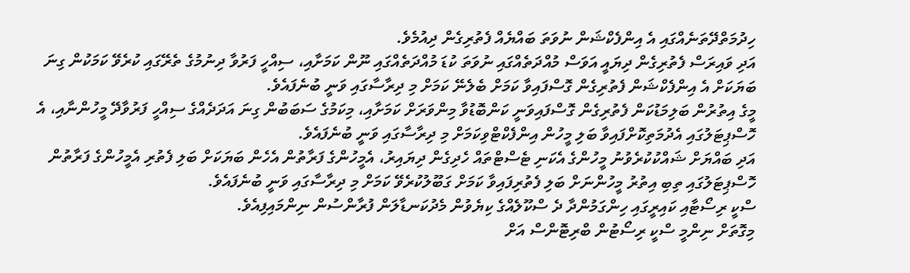ހިދުމަތްދޭތަނެއްގައި އެ އިންފެކްޝަން ނުވަތަ ބައްޔެއް ފެތުރިގެން ދިއުމެވެ.
އަދި ވައިރަސް ފެތުރިގެން ދިޔައީ އަވަސް މުއްދަތެއްގައި ނުވަތަ ކުޑަ މުއްދަތެއްގައި ނޫން ކަމަށާއި، ސިއްހީ ފަރުވާ ދިނުމުގެ ތެރޭގައި ކުރެވޭ ކަމަކުން ގިނަ ބަޔަކަށް އެ އިންފެކްޝަން ފެތުރިގެން ގޮސްފައިވާ ކަމަށް ބެލެނޭ ކަމަށް މި ދިރާސާގައި ވަނީ ބުނެފައެވެ.
މީގެ އިތުރުން ބަލިމަޑުކަން ފެތުރިގެން ގޮސްފައިވަނީ ކަންބޮޑުވާ މިންވަރަށް ކަމަށާއި، މިކަމުގެ ސަބަބުން ގިނަ އަދަދެއްގެ ސިއްހީ ފަރުވާދޭ މީހުންނާއި، އެ ހޮސްޕިޓަލުގައި އެދުމަތިކޮށްފައިވާ ބަލި މީހުން އިންފެކްޓްވިކަމަށް މި ދިރާސާގައި ވަނީ ބުނެފައެވެ.
އަދި ބައްޔަށް ޝައްކުކުރެވުނު މީހުންގެ އެކަނި ޓެސްޓްތައް ހެދިގެން ދިޔައިރު، އެމީހުންގެ ފަރާތުން އެހެން ބަޔަކަށް ބަލި ފެތުރި އެމީހުންގެ ފަރާތުން ހޮސްޕިޓަލުގައި ތިބި އިތުރު މީހުންނަށް ބަލި ފެތުރިފައިވާ ކަމަށް ގަބޫލުކުރެވޭ ކަމަށް މި ދިރާސާގައި ވަނީ ބުނެފައެވެ.
ސްކީ ރިސޯޓާއި ކައިރީގައި ހިންގަމުންދާ ދެ ސްކޫލެއްގެ ކިޔެވުން މެދުކަނޑާލަން ފުރާންސުން ނިންމައިފިއެވެ.
މިގޮތަށް ނިންމީ ސްކީ ރިސޯޓުން ބްރިޓޮންސް އަށް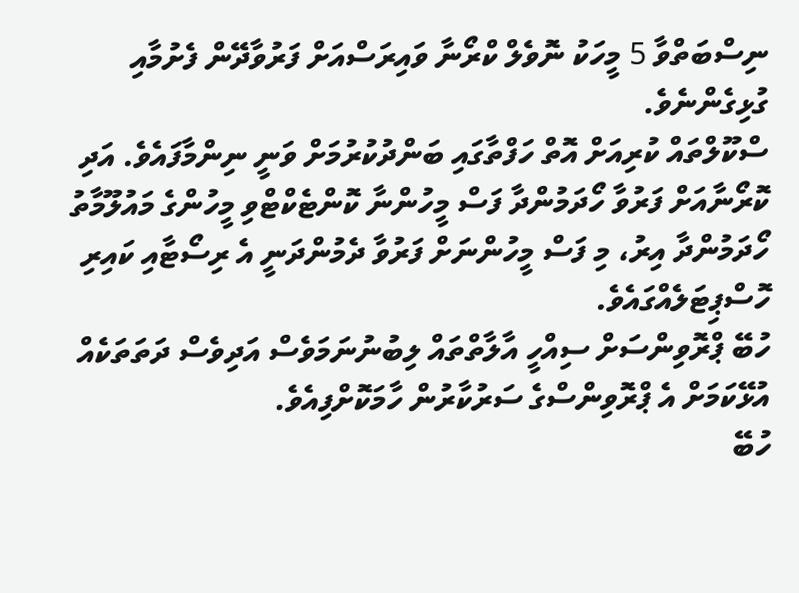ނިސްބަތްވާ 5 މީހަކު ނޮވެލް ކްރޯނާ ވައިރަސްއަށް ފަރުވާދޭން ފެށުމާއި ގުޅިގެންނެވެ.
ސްކޫލްތައް ކުރިއަށް އޮތް ހަފްތާގައި ބަންދުކުރުމަށް ވަނީ ނިންމާފައެވެ. އަދި ކޮރޯނާއަށް ފަރުވާ ހޯދަމުންދާ ފަސް މީހުންނާ ކޮންޓެކްޓްވި މީހުންގެ މައުލޫމާތު ހޯދަމުންދާ އިރު، މި ފަސް މީހުންނަށް ފަރުވާ ދެމުންދަނީ އެ ރިސޯޓާއި ކައިރި ހޮސްޕިޓަލެއްގައެވެ.
ހުބޭ ޕްރޮވިންސަށް ސިއްހީ އާލާތްތައް ލިބުނުނަމަވެސް އަދިވެސް ދަތަތަކެއް އުޅޭކަމަށް އެ ޕްރޮވިންސްގެ ސަރުކާރުން ހާމަކޮށްފިއެވެ.
ހުބޭ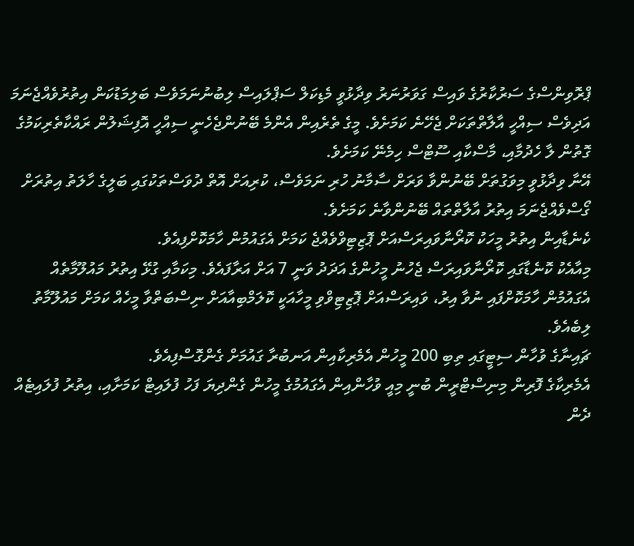ޕްރޮވިންސްގެ ސަރުކާރުގެ ވައިސް ގަވަރުނަރު ވިދާޅުވީ މެޑިކަލް ސަޕްލައިސް ލިބުނުނަމަވެސް ބަލިމަޑުކަން އިތުރުވެއްޖެނަމަ އަދިވެސް ސިއްހީ އާލާތްތަކަށް ޖެހޭނެ ކަމަށެވެ. މީގެ ތެރެއިން އެންމެ ބޭނުންޖެހެނީ ސިއްހީ އޮފިޝަލުން ރައްކާތެރިކަމުގެ ގޮތުން ލާ ހެދުމާއި، މާސްކާއި ސޫޓްސް ހިމެނޭ ކަމަށެވެ.
އޭނާ ވިދާޅުވީ މިވަގުތަށް ބޭނުންވާ ވަރަށް ސާމާނު ހުރި ނަމަވެސް، ކުރިއަށް އޮތް ދުވަސްތަކުގައި ބަލީގެ ހާލަތު އިތުރަށް ގޯސްވެއްޖެނަމަ އިތުރު އާލާތްތައް ބޭނުންވާނެ ކަމަށެވެ.
ކެނެޑާއިން އިތުރު މީހަކު ކޮރޯނާވައިރަސްއަށް ޕޮޒިޓިވްވެއްޖެ ކަމަށް އެގައުމުން ހާމަކޮށްފިއެވެ.
މިއާއެކު ކޮނެޑާގައި ކޮރޯނާވައިރަސް ޖެހުނު މީހުންގެ އަދަދު ވަނީ 7 އަށް އަރާފައެވެ. މިކަމާއި ގުޅޭ އިތުރު މައުލޫމާތެއް އެގައުމުން ހާމަކޮށްފައި ނުވާ އިރު، ވައިރަސްއަށް ޕޮޒިޓިވްވި މީހާއަކީ ކޮލަމްބިއާއަށް ނިސްބަތްވާ މީހެއް ކަމަށް މައުލޫމާތު ލިބެއެވެ.
ޗައިނާގެ ވުހާން ސިޓީގައި ތިބި 200 މީހުން އެމެރިކާއިން އަނބުރާ ގައުމަށް ގެންގޮސްފިއެވެ.
އެމެރިކާގެ ފޮރިން މިނިސްޓްރީން ބުނީ މިއީ ވުހާންއިން އެގައުމުގެ މީހުން ގެންދިޔަ ފަހު ފުލައިޓް ކަމަށާއި، އިތުރު ފުލައިޓެއް ދެން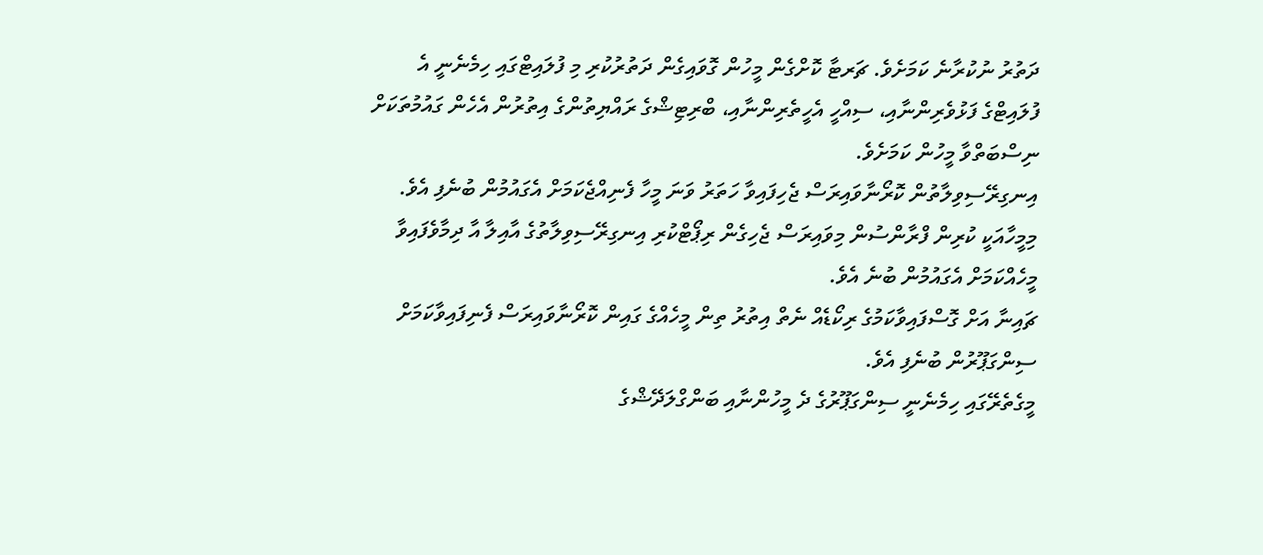ދަތުރު ނުކުރާނެ ކަމަށެވެ. ޗަރޓާ ކޮށްގެން މީހުން ގޮވައިގެން ދަތުރުކުރި މި ފުލައިޓްގައި ހިމެނެނީ އެ ފުލައިޓްގެ ފަޅުވެރިންނާއި، ސިއްހީ އެހީތެރިންނާއި، ބްރިޓިޝްގެ ރައްޔިތުންގެ އިތުރުން އެހެން ގައުމުތަކަށް ނިސްބަތްވާ މީހުން ކަމަށެވެ.
އިނގިރޭސިވިލާތުން ކޮރޯނާވައިރަސް ޖެހިފައިވާ ހަތަރު ވަނަ މީހާ ފެނިއްޖެކަމަށް އެގައުމުން ބުނެފި އެވެ.
މިމީހާއަކީ ކުރިން ފްރާންސުން މިވައިރަސް ޖެހިގެން ރިޕޯޓްކުރި އިނގިރޭސިވިލާތުގެ އާއިލާ އާ ދިމާވެފައިވާ މީހެއްކަމަށް އެގައުމުން ބުނެ އެވެ.
ޗައިނާ އަށް ގޮސްފައިވާކަމުގެ ރިކޯޑެއް ނެތް އިތުރު ތިން މީހެއްގެ ގައިން ކޮރޯނާވައިރަސް ފެނިފައިވާކަމަށް ސިންގަޕޫރުން ބުނެފި އެވެ.
މީގެތެރޭގައި ހިމެނެނީ ސިންގަޕޫރުގެ ދެ މީހުންނާއި ބަންގްލަދޭޝްގެ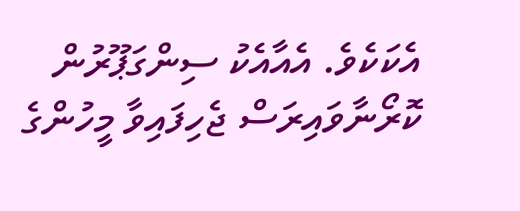އެކަކެވެ. އެއާއެކު ސިންގަޕޫރުން ކޮރޯނާވައިރަސް ޖެހިފައިވާ މީހުންގެ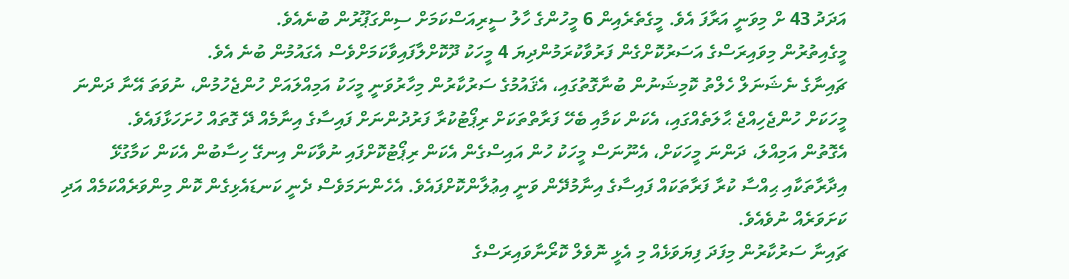އަދަދު 43 ށް މިވަނީ އަރާފަ އެވެ. މީގެތެރެއިން 6 މީހުންގެ ހާލު ސީރިއަސްކަމަށް ސިންގަޕޫރުން ބުނެއެވެ.
މީގެއިތުރުން މިވައިރަސްގެ އަސަރުކޮށްގެން ފަރުވާކުރަމުންދިޔަ 4 މީހަކު ދޫކޮށްލާފައިވާކަމަށްވެސް އެގައުމުން ބުނެ އެވެ.
ޗައިނާގެ ނެޝަނަލް ހެލްތު ކޮމިޝަނުން ބުނާގޮތުގައި، އެޤައުމުގެ ސަރުކާރުން މިހާރުވަނީ މީހަކު އަމިއްލައަށް ހުންޖެހުމުން، ނުވަތަ އޭނާ ދަންނަ މީހަކަށް ހުންޖެހިއްޖެ ޙާލަތެއްގައި، އެކަން ކަމާއި ބެހޭ ފަރާތްތަކަށް ރިޕޯޓުކުރާ ފަރުދުންނަށް ފައިސާގެ އިނާމެއް ދޭ ގޮތައް ހުށަހަޅާފައެވެ.
އެގޮތުން އަމިއްލަ، ދަންނަ މީހަކަށް، އެނޫނަސް މީހަކު ހުން އައިސްގެން އެކަން ރިޕޯޓުކޮށްފައި ނުވާކަން އިނގޭ ހިސާބުން އެކަން ކަމާގުޅޭ އިދާރާތަކާއި ޙިއްސާ ކުރާ ފަރާތަކައް ފައިސާގެ އިނާމުދޭން ވަނީ އިޢުލާންކޮށްފައެވެ. އެހެންނަމަވެސް ދެނީ ކަނޑައެޅިގެން ކޮން މިންވަރެއްކަމެއް އަދި ކަށަވަރެއް ނުވެއެވެ.
ޗައިނާ ސަރުކާރުން މިފަދަ ފިޔަވަޅެއް މި އެޅީ ނޮވެލް ކޮރޯނާވައިރަސްގެ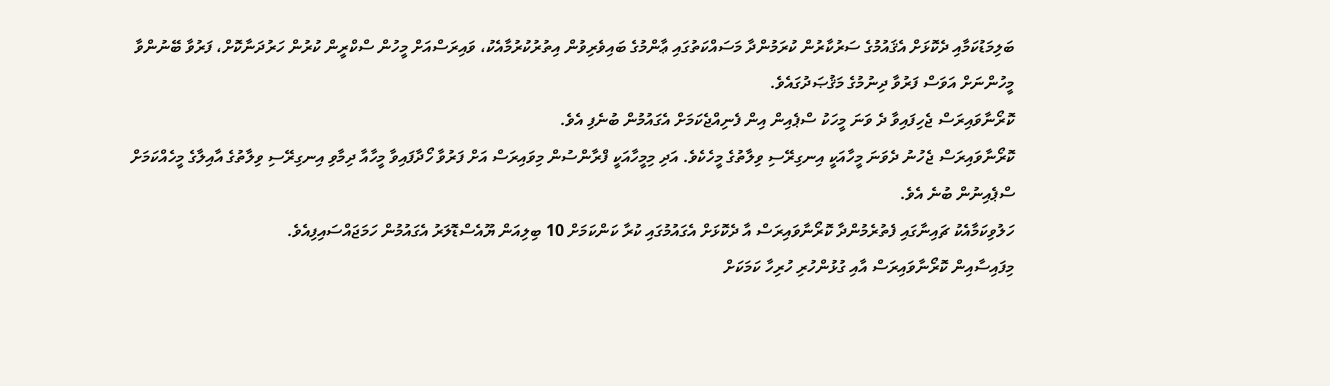ބަލިމަޑުކަމާއި ދެކޮޅަށް އެޤައުމުގެ ސަރުކާރުން ކުރަމުންދާ މަސައްކަތުގައި ޢާންމުގެ ބައިވެރިވުން އިތުރުކުރުމާއެކު، ވައިރަސްއަށް މީހުން ސްކްރީން ކުރުން ހަރުދަނާކޮށް، ފަރުވާ ބޭނުންވާ މީހުންނަށް އަވަސް ފަރުވާ ދިނުމުގެ މަޤުޞަދުގައެވެ.
ކޮރޯނާވައިރަސް ޖެހިފައިވާ ދެ ވަނަ މީހަކު ސްޕެއިން އިން ފެނިއްޖެކަމަށް އެގައުމުން ބުނެފި އެވެ.
ކޮރޯނާވައިރަސް ޖެހުނު ދެވަނަ މީހާއަކީ އިނގިރޭސި ވިލާތުގެ މީހެކެވެ. އަދި މިމީހާއަކީ ފްރާންސުން މިވައިރަސް އަށް ފަރުވާ ހޯދާފައިވާ މީހާއާ ދިމާވި އިނގިރޭސި ވިލާތުގެ އާއިލާގެ މީހެއްކަމަށް ސްޕެއިނުން ބުނެ އެވެ.
ހަލުވިކަމާއެކު ޗައިނާގައި ފެތުރެމުންދާ ކޮރޯނާވައިރަސް އާ ދެކޮޅަށް އެގައުމުގައި ކުރާ ކަންކަމަށް 10 ބިލިއަން ޔޫއެސްޑޮލަރު އެގައުމުން ހަމަޖައްސައިފިއެވެ.
މިފައިސާއިން ކޮރޯނާވައިރަސް އާއި ގުޅުންހުރި ހުރިހާ ކަމަކަށް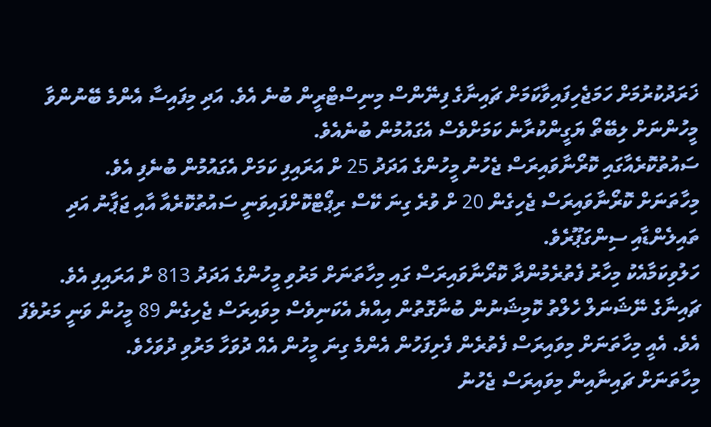ޚަރަދުކުރުމަށް ހަމަޖެހިފައިވާކަމަށް ޗައިނާގެ ފިނޭންސް މިނިސްޓްރީން ބުނެ އެވެ. އަދި މިފައިސާ އެންމެ ބޭނުންވާ މީހުންނަށް ލިބޭތޯ ޔަގީންކުރާނެ ކަމަށްވެސް އެގައުމުން ބުނެއެވެ.
ސައުތުކޮރެއާގައި ކޮރޯނާވައިރަސް ޖެހުނު މީހުންގެ އަދަދު 25 ށް އަރައިފި ކަމަށް އެގައުމުން ބުނެފި އެވެ.
މިހާތަނަށް ކޮރޯނާވައިރަސް ޖެހިގެން 20 ށް ވުރެ ގިނަ ކޭސް ރިޕޯޓްކޮށްފައިވަނީ ސައުތުކޮރެއާ އާއި ޖަޕާނު އަދި ތައިލެންޑާއި ސިންގަޕޫރެވެ.
ހަލުވިކަމާއެކު މިހާރު ފެތުރެމުންދާ ކޮރޯނާވައިރަސް ގައި މިހާތަނަށް މަރުވި މީހުންގެ އަދަދު 813 ށް އަރައިފި އެވެ.
ޗައިނާގެ ނޭޝަނަލް ހެލްތު ކޮމިޝަނުން ބުނާގޮތުން އިއްޔެ އެކަނިވެސް މިވައިރަސް ޖެހިގެން 89 މީހުން ވަނީ މަރުވެފަ އެވެ. އެއީ މިހާތަނަށް މިވައިރަސް ފެތުރެން ފެށިފަހުން އެންމެ ގިނަ މީހުން އެއް ދުވަހާ މަރުވި ދުވަހެވެ.
މިހާތަނަށް ޗައިނާއިން މިވައިރަސް ޖެހުނު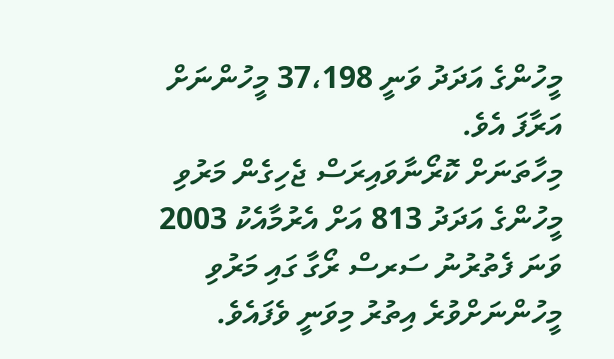މީހުންގެ އަދަދު ވަނީ 37،198 މީހުންނަށް އަރާފަ އެވެ.
މިހާތަނަށް ކޮރޯނާވައިރަސް ޖެހިގެން މަރުވި މީހުންގެ އަދަދު 813 އަށް އެރުމާއެކު 2003 ވަނަ ފެތުރުނު ސަރސް ރޯގާ ގައި މަރުވި މީހުންނަށްވުރެ އިތުރު މިވަނީ ވެފައެވެ.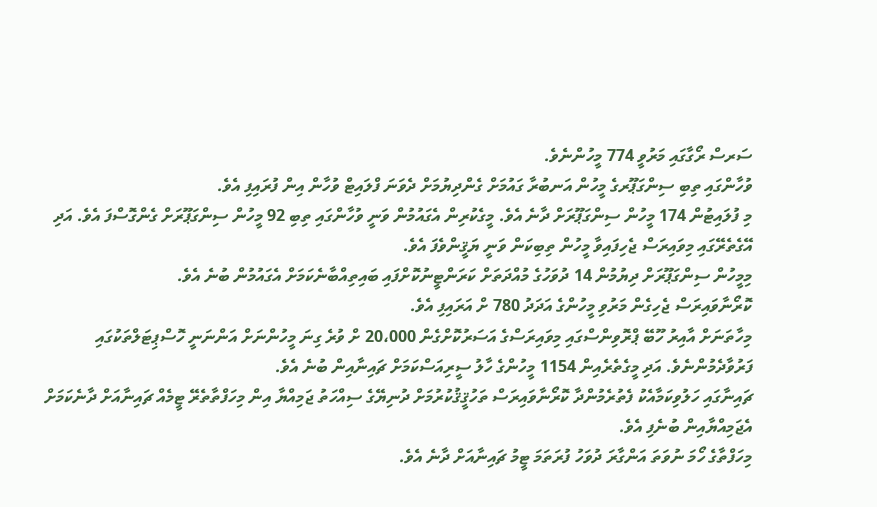ސަރސް ރޯގާގައި މަރުވީ 774 މީހުންނެވެ.
ވުހާންގައި ތިބި ސިންގަޕޫރގެ މީހުން އަނބުރާ ގައުމަށް ގެންދިޔުމަށް ދެވަނަ ފްލައިޓް ވުހާން އިން ފުރައިފި އެވެ.
މި ފުލައިޓުން 174 މީހުން ސިންގަޕޫރަށް ދާނެ އެވެ. މީގެކުރިން އެގައުމުން ވަނީ ވުހާންގައި ތިބި 92 މީހުން ސިންގަޕޫރަށް ގެންގޮސްފަ އެވެ. އަދި އޭގެތެރޭގައި މިވައިރަސް ޖެހިފައިވާ މީހުން ތިބިކަން ވަނީ ޔަޤީންވެފަ އެވެ.
މިމީހުން ސިންގަޕޫރަށް ދިޔުމުން 14 ދުވަހުގެ މުއްދަތަށް ކަރަންޓީނުކޮށްފައި ބައިތިއްބާނެކަމަށް އެގައުމުން ބުނެ އެވެ.
ކޮރޯނާވައިރަސް ޖެހިގެން މަރުވި މީހުންގެ އަދަދު 780 ށް އަރައިފި އެވެ.
މިހާތަނަށް އާއިރު ހޫބޭ ޕްރޮވިންސްގައި މިވައިރަސްގެ އަސަރުކޮށްގެން 20،000 ށް ވުރެ ގިނަ މީހުންނަށް އަންނަނީ ހޮސްޕިޓަލްތަކުގައި ފަރުވާދެމުންނެވެ. އަދި މީގެތެރެއިން 1154 މީހުންގެ ހާލު ސީރިއަސްކަމަށް ޗައިނާއިން ބުނެ އެވެ.
ޗައިނާގައި ހަލުވިކަމާއެކު ފެތުރެމުންދާ ކޮރޯނާވައިރަސް ތަހުޤީޤުކުރުމަށް ދުނިޔޭގެ ސިއްހަތު ޖަމިއްޔާ އިން މިހަފްތާތެރޭ ޓީމެއް ޗައިނާއަށް ދާނެކަމަށް އެޖަމިއްޔާއިން ބުނެފި އެވެ.
މިހަފްތާގެ ހޯމަ ނުވަތަ އަންގާރަ ދުވަހު ފުރަތަމަ ޓީމު ޗައިނާއަށް ދާނެ އެވެ.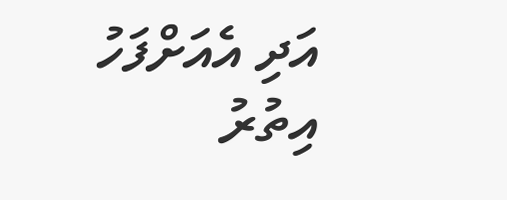އަދި އެއަށްފަހު އިތުރު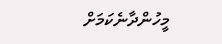މީހުންދާނެކަމަށް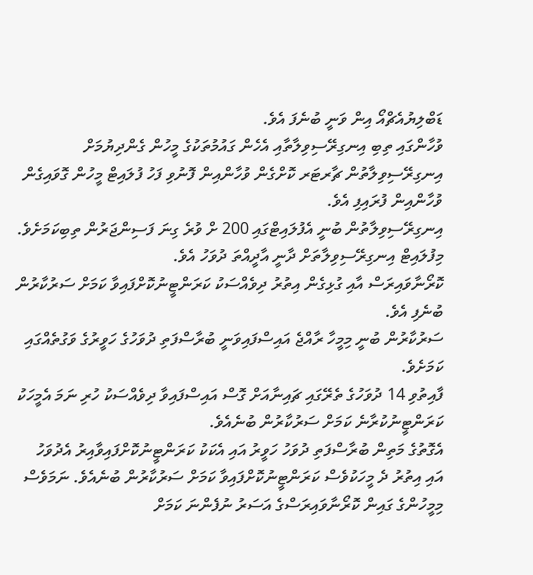ޑަބްލިޔުއެޗްއޯ އިން ވަނީ ބުނެފަ އެވެ.
ވުހާންގައި ތިބި އިނގިރޭސިވިލާތާއި އެހެން ގައުމުތަކުގެ މީހުން ގެންދިޔުމަށް އިނގިރޭސިވިލާތުން ޗާރޓަރ ކޮށްގެން ވުހާންއިން ފޮނުވި ފަހު ފުލައިޓް މީހުން ގޮވައިގެން ވުހާންއިން ފުރައިފި އެވެ.
އިނގިރޭސިވިލާތުން ބުނީ އެފުލައިޓްގައި 200 ށް ވުރެ ގިނަ ފަސިންޖަރުން ތިބިކަމަށެވެ. މިފުލައިޓް އިނގިރޭސިވިލާތަށް ދާނީ އާދީއްތަ ދުވަހު އެވެ.
ކޮރޯނާވައިރަސް އާއި ގުޅިގެން އިތުރު ދިވެއްސަކު ކަރަންޓީނުކޮށްފައިވާ ކަމަށް ސަރުކާރުން ބުނެފި އެވެ.
ސަރުކާރުން ބުނީ މިމީހާ ރާއްޖެ އައިސްފައިވަނީ ބުރާސްފަތި ދުވަހުގެ ހަވީރުގެ ވަގުތެއްގައި ކަމަށެވެ.
ފާއިތުވި 14 ދުވަހުގެ ތެރޭގައި ޗައިނާއަށް ގޮސް އައިސްފައިވާ ދިވެއްސަކު ހުރި ނަމަ އެމީހަކު ކަރަންޓީނުކުރާނެ ކަމަށް ސަރުކާރުން ބުނެއެވެ.
އެގޮތުގެ މަތިން ބުރާސްފަތި ދުވަހު ހަވީރު އައި އެކަކު ކަރަންޓީނުކޮށްފައިވާއިރު އެދުވަހު އައި އިތުރު ދެ މީހަކުވެސް ކަރަންޓީނުކޮށްފައިވާ ކަމަށް ސަރުކާރުން ބުނެއެވެ. ނަމަވެސް މިމީހުންގެ ގައިން ކޮރޯނާވައިރަސްގެ އަސަރު ނުފެންނަ ކަމަށް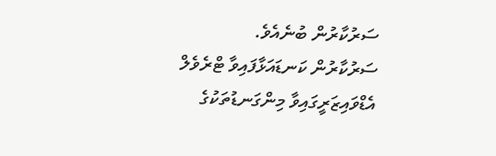ސަރުކާރުން ބުނެއެވެ.
ސަރުކާރުން ކަނޑައަޅާފައިވާ ޓްރެވެލް އެޑްވައިޒަރީގައިވާ މިންގަނޑުތަކުގެ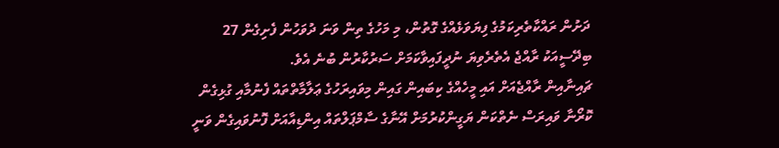ދަށުން ރައްކާތެރިކަމުގެ ފިޔަވަޅެއްގެ ގޮތުން، މި މަހުގެ ތިން ވަނަ ދުވަހުން ފެށިގެން 27 ބިދޭސީއަކު ރާއްޖެ އެތެރެވިޔަ ނުދީފައިވާކަމަށް ސަރުކާރުން ބުނެ އެވެ.
ޗައިނާއިން ރާއްޖެއަށް އައި މީހެއްގެ ކިބައިން ގައިން މިވައިރަހުގެ ޢަލާމާތްތައް ފެނުމާއި ގުޅިގެން ކޮރޯނާ ވައިރަސް ނެތްކަން ޔަގީންކުރުމަށް އޭނާގެ ސާމްޕަލްތައް އިންޑިއާއަށް ފޮނުވައިގެން ވަނީ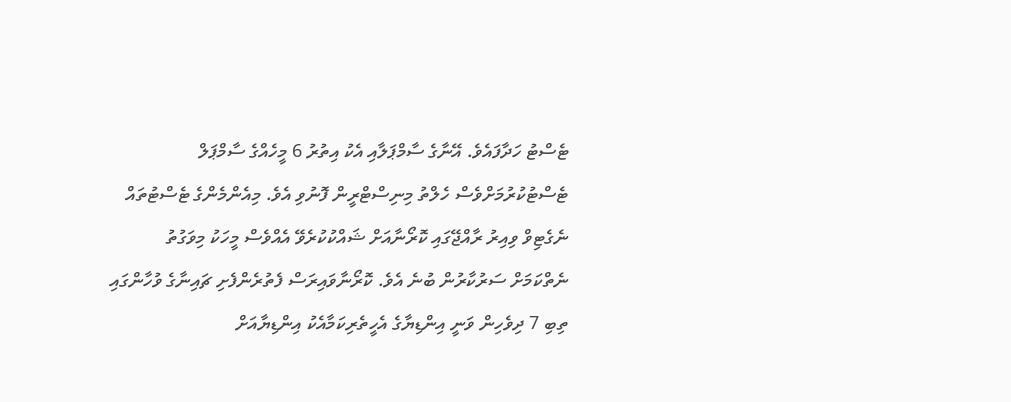ޓެސްޓު ހަދާފައެވެ. އޭނާގެ ސާމްޕަލާއި އެކު އިތުރު 6 މީހެއްގެ ސާމްޕަލް ޓެސްޓުކުރުމަށްވެސް ހެލްތު މިނިސްޓްރީން ފޮނުވި އެވެ. މިއެންމެންގެ ޓެސްޓުތައް ނެގެޓިވް ވިއިރު ރާއްޖޭގައި ކޮރޯނާއަށް ޝައްކުކުރެވޭ އެއްވެސް މީހަކު މިވަގުތު ނެތްކަމަށް ސަރުކާރުން ބުނެ އެވެ. ކޮރޯނާވައިރަސް ފެތުރެންފެށި ޗައިނާގެ ވުހާންގައި ތިބި 7 ދިވެހިން ވަނީ އިންޑިޔާގެ އެހީތެރިކަމާއެކު އިންޑިޔާއަށް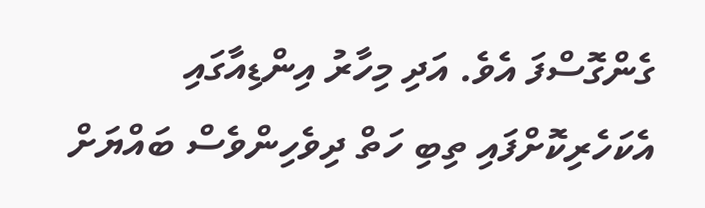ގެންގޮސްފަ އެވެ. އަދި މިހާރު އިންޑިއާގައި އެކަހެރިކޮށްފައި ތިބި ހަތް ދިވެހިންވެސް ބައްޔަށް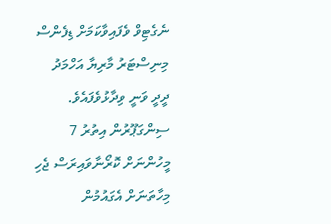ނެގެޓިވް ވެފައިވާކަމަށް ޑިފެންސް މިނިސްޓަރު މާރިޔާ އަހްމަދު ދީދީ ވަނީ ވިދާޅުވެފައެވެ.
ސިންގަޕޫރުން އިތުރު 7 މީހުންނަށް ކޮރޯނާވައިރަސް ޖެހި މިހާތަނަށް އެގައުމުން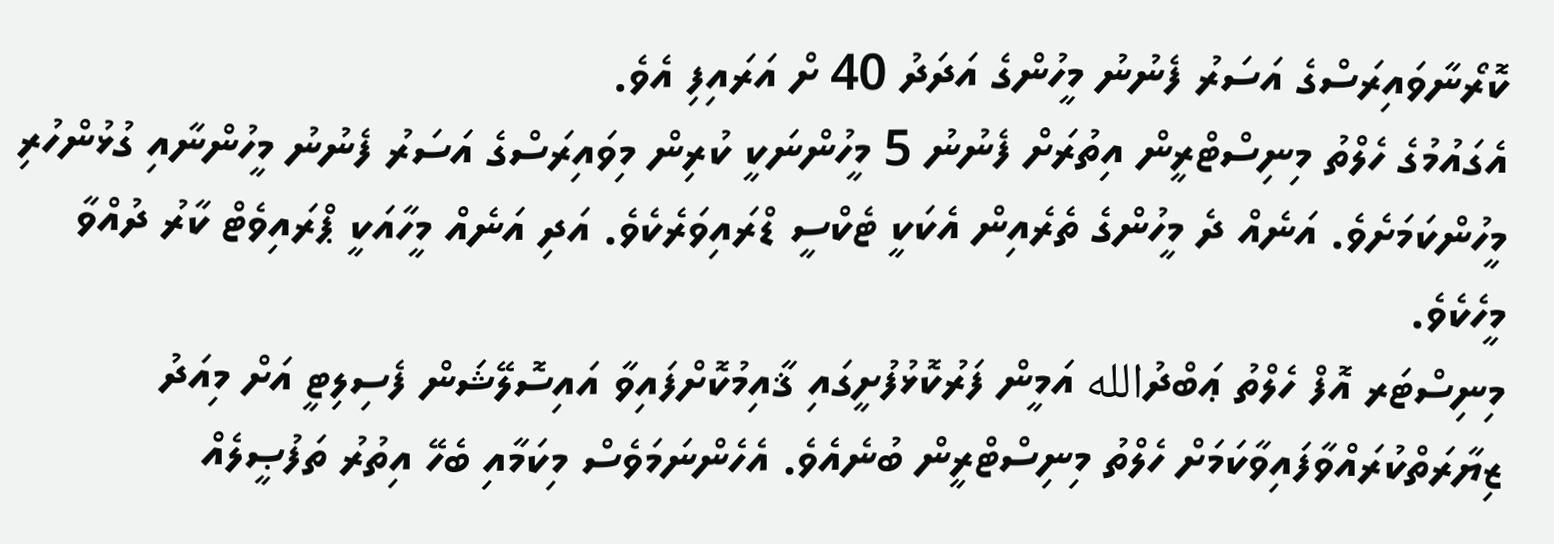ކޮރޯނާވައިރަސްގެ އަސަރު ފެނުނު މީހުންގެ އަދަދު 40 ށް އަރައިފި އެވެ.
އެގައުމުގެ ހެލްތު މިނިސްޓްރީން އިތުރަށް ފެނުނު 5 މީހުންނަކީ ކުރިން މިވައިރަސްގެ އަސަރު ފެނުނު މީހުންނާއި ގުޅުންހުރި މީހުންކަމަށެވެ. އަނެއް ދެ މީހުންގެ ތެރެއިން އެކަކީ ޓެކްސީ ޑްރައިވަރެކެވެ. އަދި އަނެއް މީހާއަކީ ޕްރައިވެޓް ކާރު ދުއްވާ މީހެކެވެ.
މިނިސްޓަރ އޮފް ހެލްތު ޢަބްދުالله އަމީން ފަރުކޮޅުފުށީގައި ޤާއިމުކޮށްފައިވާ އައިސޮލޭޝަން ފެސިލިޓީ އަށް މިއަދު ޒިޔާރަތްކުރައްވާފައިވާކަމަށް ހެލްތު މިނިސްޓްރީން ބުނެއެވެ. އެހެންނަމަވެސް މިކަމާއި ބެހޭ އިތުރު ތަފުޞީލެއް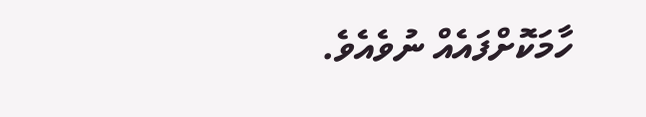ހާމަކޮށްފައެއް ނުވެއެވެ.